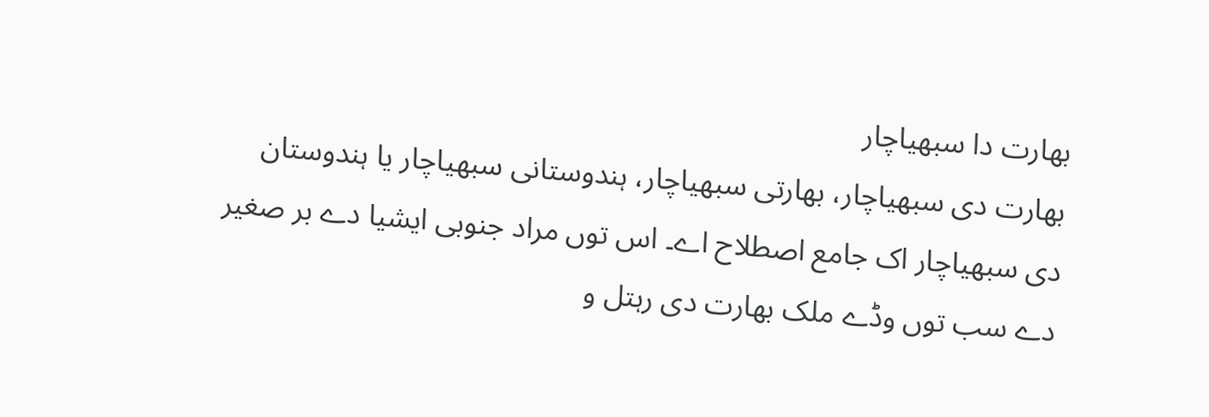بھارت دا سبھیاچار
بھارت دی سبھیاچار، بھارتی سبھیاچار، ہندوستانی سبھیاچار یا ہندوستان دی سبھیاچار اک جامع اصطلاح اے۔ اس توں مراد جنوبی ایشیا دے بر صغیر دے سب توں وڈے ملک بھارت دی رہتل و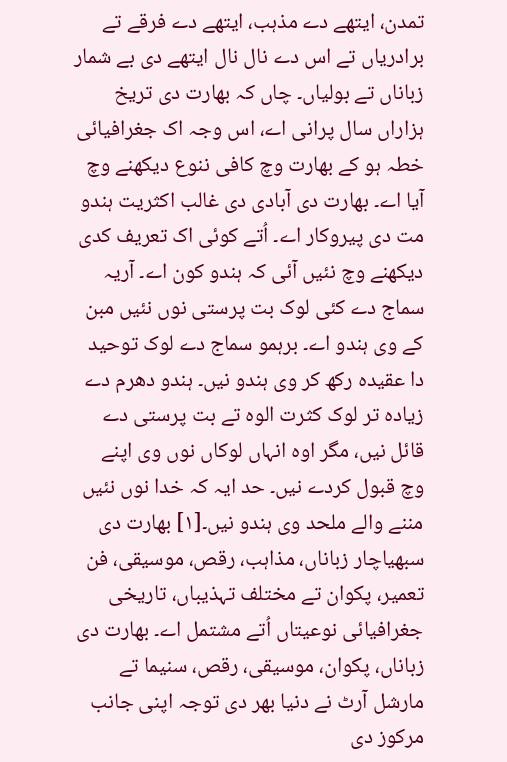تمدن، ایتھے دے مذہب، ایتھے دے فرقے تے برادریاں تے اس دے نال نال ایتھے دی بے شمار زباناں تے بولیاں۔ چاں کہ بھارت دی تریخ ہزاراں سال پرانی اے، اس وجہ اک جغرافیائی خطہ ہو کے بھارت وچ کافی ننوع دیکھنے وچ آیا اے۔ بھارت دی آبادی دی غالب اکثریت ہندو مت دی پیروکار اے۔ اُتے کوئی اک تعریف کدی دیکھنے وچ نئيں آئی کہ ہندو کون اے۔ آریہ سماج دے کئی لوک بت پرستی نوں نئيں مبن کے وی ہندو اے۔ برہمو سماج دے لوک توحید دا عقیدہ رکھ کر وی ہندو نيں۔ ہندو دھرم دے زیادہ تر لوک کثرت الوہ تے بت پرستی دے قائل نيں، مگر اوہ انہاں لوکاں نوں وی اپنے وچ قبول کردے نيں۔ حد ایہ کہ خدا نوں نئيں مننے والے ملحد وی ہندو نيں۔[۱] بھارت دی سبھیاچار زباناں، مذاہب، رقص، موسیقی، فن تعمیر، پکوان تے مختلف تہذیباں، تاریخی جغرافیائی نوعیتاں اُتے مشتمل اے۔ بھارت دی زباناں، پکوان، موسیقی، رقص، سنیما تے مارشل آرٹ نے دنیا بھر دی توجہ اپنی جانب مرکوز دی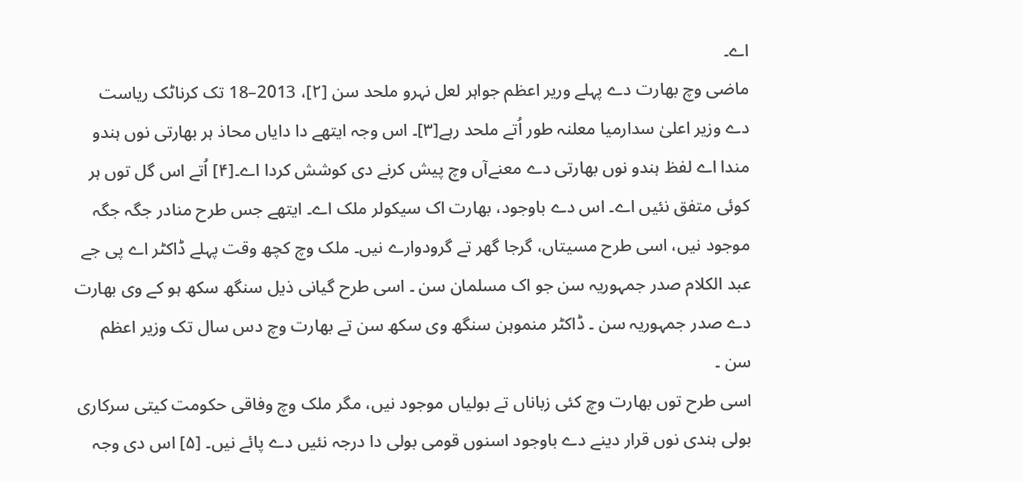اے۔
ماضی وچ بھارت دے پہلے وریر اعظم جواہر لعل نہرو ملحد سن [۲]، 2013–18 تک کرناٹک ریاست دے وزیر اعلیٰ سدارمیا معلنہ طور اُتے ملحد رہے[۳]۔ اس وجہ ایتھے دا دایاں محاذ ہر بھارتی نوں ہندو مندا اے لفظ ہندو نوں بھارتی دے معنےآں وچ پیش کرنے دی کوشش کردا اے۔[۴] اُتے اس گل توں ہر کوئی متفق نئيں اے۔ اس دے باوجود، بھارت اک سیکولر ملک اے۔ ایتھے جس طرح منادر جگہ جگہ موجود نيں، اسی طرح مسیتاں، گرجا گھر تے گرودوارے نيں۔ ملک وچ کچھ وقت پہلے ڈاکٹر اے پی جے عبد الکلام صدر جمہوریہ سن جو اک مسلمان سن ۔ اسی طرح گیانی ذیل سنگھ سکھ ہو کے وی بھارت دے صدر جمہوریہ سن ۔ ڈاکٹر منموہن سنگھ وی سکھ سن تے بھارت وچ دس سال تک وزیر اعظم سن ۔
اسی طرح توں بھارت وچ کئی زباناں تے بولیاں موجود نيں، مگر ملک وچ وفاقی حکومت کیتی سرکاری بولی ہندی نوں قرار دینے دے باوجود اسنوں قومی بولی دا درجہ نئيں دے پائے نيں۔ [۵] اس دی وجہ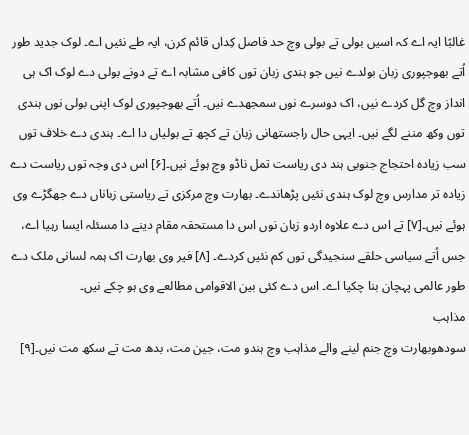غالبًا ایہ اے کہ اسيں بولی تے بولی وچ حد فاصل کِداں قائم کرن، ایہ طے نئيں اے۔ لوک جدید طور اُتے بھوجپوری زبان بولدے نيں جو ہندی زبان توں کافی مشابہ اے تے دونے بولی دے لوک اک ہی انداز وچ گل کردے نيں، اک دوسرے نوں سمجھدے نيں۔ اُتے بھوجپوری لوک اپنی بولی نوں ہندی توں وکھ مننے لگے نيں۔ ایہی حال راجستھانی زبان تے کچھ تے بولیاں دا اے۔ ہندی دے خلاف توں سب زیادہ احتجاج جنوبی ہند دی ریاست تمل ناڈو وچ ہوئے نيں۔[۶] اس دی وجہ توں ریاست دے زیادہ تر مدارس وچ لوک ہندی نئيں پڑھاندے۔ بھارت وچ مرکزی تے ریاستی زباناں دے جھگڑے وی ہوئے نيں۔[۷] تے اس دے علاوہ اردو زبان نوں اس دا مستحقہ مقام دینے دا مسئلہ ایسا رہیا اے، جس اُتے سیاسی حلقے سنجیدگی توں کم نئيں کردے۔ [۸] فیر وی بھارت اک ہمہ لسانی ملک دے طور عالمی پہچان بنا چکيا اے۔ اس دے کئی بین الاقوامی مطالعے وی ہو چکے نيں۔
مذاہب
سودھوبھارت وچ جنم لینے والے مذاہب وچ ہندو مت، جین مت، بدھ مت تے سکھ مت نيں۔[۹]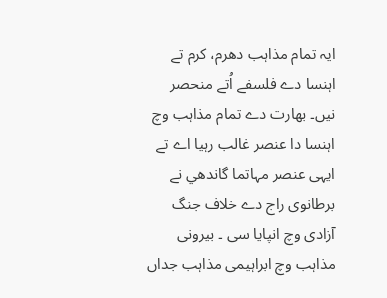ایہ تمام مذاہب دھرم، کرم تے اہنسا دے فلسفے اُتے منحصر نيں۔ بھارت دے تمام مذاہب وچ اہنسا دا عنصر غالب رہیا اے تے ایہی عنصر مہاتما گاندھي نے برطانوی راج دے خلاف جنگ آزادی وچ انپایا سی ۔ بیرونی مذاہب وچ ابراہیمی مذاہب جداں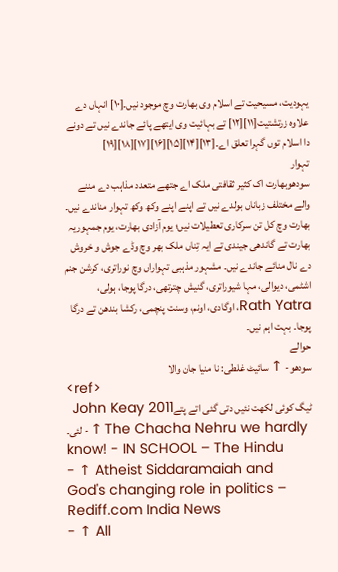یہودیت، مسیحیت تے اسلام وی بھارت وچ موجود نيں۔[۱۰] انہاں دے علاوہ زرتشتیت[۱۱][۱۲] تے بہائیت وی ایتھے پائے جاندے نيں تے دونے دا اسلام توں گہرا تعلق اے۔[۱۳][۱۴][۱۵][۱۶][۱۷][۱۸][۱۹]
تہوار
سودھوبھارت اک کثیر ثقافتی ملک اے جتھے متعدد مذاہب دے مننے والے مختلف زباناں بولدے نيں تے اپنے اپنے وکھ وکھ تہوار مناندے نيں۔ بھارت وچ کل تن سرکاری تعطیلات نيں؛ یوم آزادی بھارت، یوم جمہوریہ بھارت تے گاندھی جیندی تے ایہ تِناں ملک بھر وچ وڈے جوش و خروش دے نال منائے جاندے نيں۔ مشہور مذہبی تہواراں وچ نوراتری، کرشن جنم اشٹمی، دیوالی، مہا شیوراتری، گنیش چترتھی، درگا پوجا، ہولی، Rath Yatra، اوگادی، اونم، وسنت پنچمی، رکشا بندھن تے درگا پوجا۔ بہت اہم نيں۔
حوالے
سودھو- ↑ سائیٹ غلطی: نا منیا جان والا
<ref>
ٹیگ کوئی لکھت نئیں دتی گئی اتے پتےJohn Keay 2011
لئی۔ - ↑ The Chacha Nehru we hardly know! - IN SCHOOL – The Hindu
- ↑ Atheist Siddaramaiah and God's changing role in politics – Rediff.com India News
- ↑ All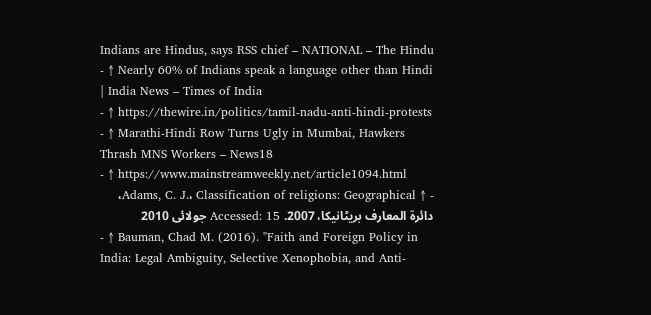Indians are Hindus, says RSS chief – NATIONAL – The Hindu
- ↑ Nearly 60% of Indians speak a language other than Hindi | India News – Times of India
- ↑ https://thewire.in/politics/tamil-nadu-anti-hindi-protests
- ↑ Marathi-Hindi Row Turns Ugly in Mumbai, Hawkers Thrash MNS Workers – News18
- ↑ https://www.mainstreamweekly.net/article1094.html
- ↑ Adams, C. J.، Classification of religions: Geographical، دائرۃ المعارف بریٹانیکا، 2007. Accessed: 15 جولائی 2010
- ↑ Bauman, Chad M. (2016). "Faith and Foreign Policy in India: Legal Ambiguity, Selective Xenophobia, and Anti-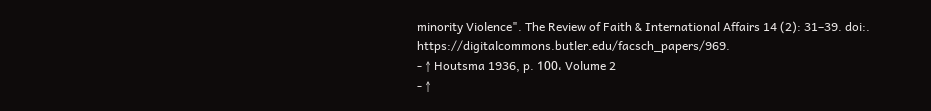minority Violence". The Review of Faith & International Affairs 14 (2): 31–39. doi:. https://digitalcommons.butler.edu/facsch_papers/969.
- ↑ Houtsma 1936, p. 100، Volume 2
- ↑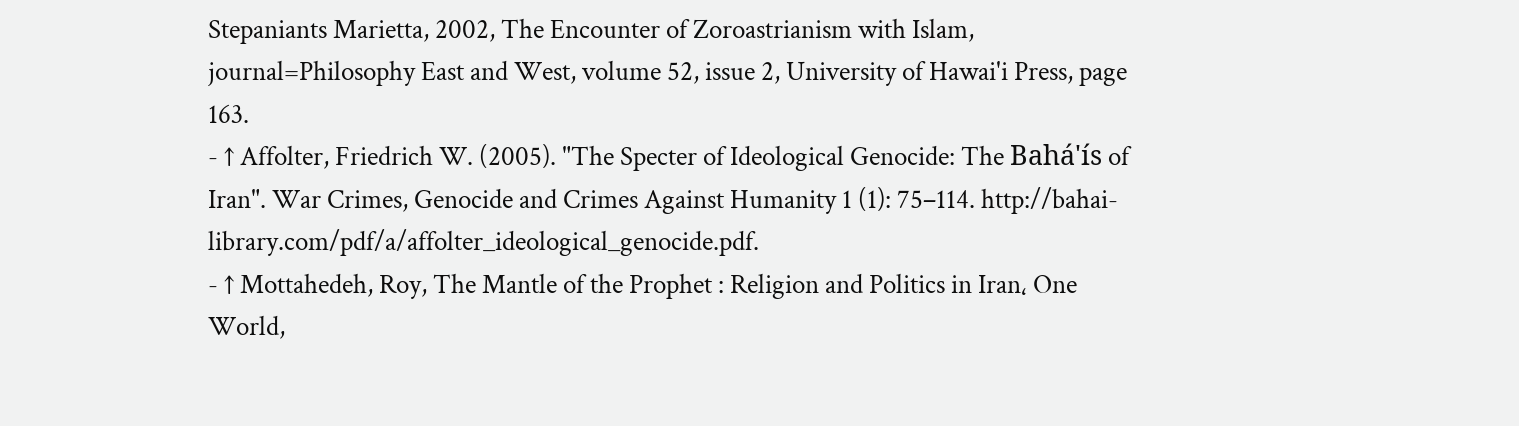Stepaniants Marietta, 2002, The Encounter of Zoroastrianism with Islam, journal=Philosophy East and West, volume 52, issue 2, University of Hawai'i Press, page 163.
- ↑ Affolter, Friedrich W. (2005). "The Specter of Ideological Genocide: The Bahá'ís of Iran". War Crimes, Genocide and Crimes Against Humanity 1 (1): 75–114. http://bahai-library.com/pdf/a/affolter_ideological_genocide.pdf.
- ↑ Mottahedeh, Roy, The Mantle of the Prophet : Religion and Politics in Iran، One World,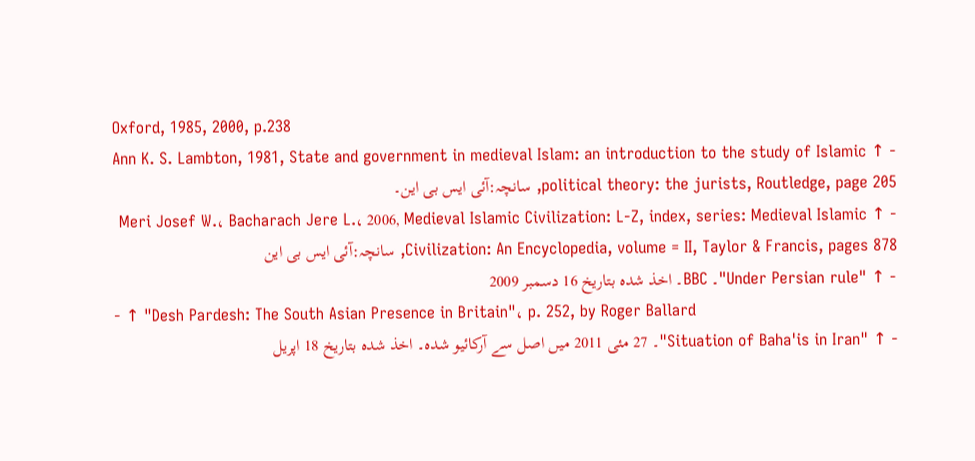Oxford, 1985, 2000, p.238
- ↑ Ann K. S. Lambton, 1981, State and government in medieval Islam: an introduction to the study of Islamic political theory: the jurists, Routledge, page 205, سانچہ:آئی ایس بی این۔
- ↑ Meri Josef W.، Bacharach Jere L.، 2006, Medieval Islamic Civilization: L-Z, index, series: Medieval Islamic Civilization: An Encyclopedia, volume = II, Taylor & Francis, pages 878, سانچہ:آئی ایس بی این
- ↑ "Under Persian rule"۔ BBC۔ اخذ شدہ بتاریخ 16 دسمبر 2009
- ↑ "Desh Pardesh: The South Asian Presence in Britain"، p. 252, by Roger Ballard
- ↑ "Situation of Baha'is in Iran"۔ 27 مئی 2011 میں اصل سے آرکائیو شدہ۔ اخذ شدہ بتاریخ 18 اپریل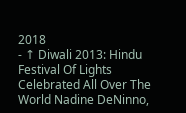2018
- ↑ Diwali 2013: Hindu Festival Of Lights Celebrated All Over The World Nadine DeNinno,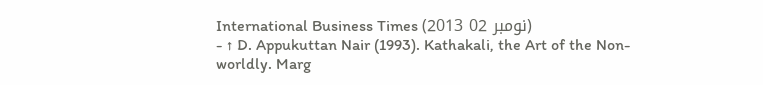International Business Times (نومبر 02 2013)
- ↑ D. Appukuttan Nair (1993). Kathakali, the Art of the Non-worldly. Marg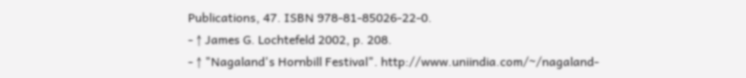Publications, 47. ISBN 978-81-85026-22-0.
- ↑ James G. Lochtefeld 2002, p. 208.
- ↑ "Nagaland's Hornbill Festival". http://www.uniindia.com/~/nagaland-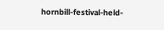hornbill-festival-held-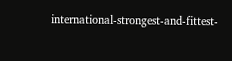international-strongest-and-fittest-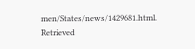men/States/news/1429681.html. Retrieved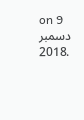on 9 دسمبر 2018.